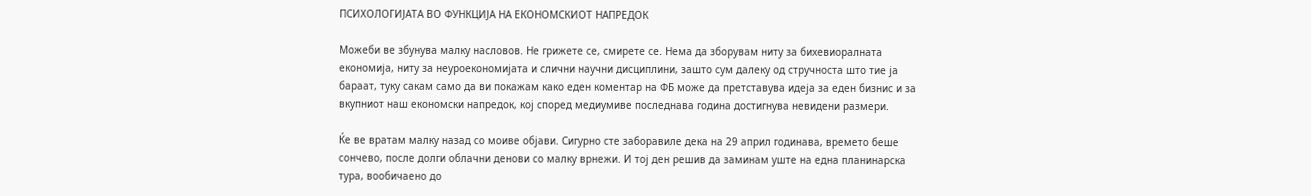ПСИХОЛОГИЈАТА ВО ФУНКЦИЈА НА ЕКОНОМСКИОТ НАПРЕДОК

Можеби ве збунува малку насловов. Не грижете се, смирете се. Нема да зборувам ниту за бихевиоралната економија, ниту за неуроекономијата и слични научни дисциплини, зашто сум далеку од стручноста што тие ја бараат, туку сакам само да ви покажам како еден коментар на ФБ може да претставува идеја за еден бизнис и за вкупниот наш економски напредок, кој според медиумиве последнава година достигнува невидени размери.

Ќе ве вратам малку назад со моиве објави. Сигурно сте заборавиле дека на 29 април годинава, времето беше сончево, после долги облачни денови со малку врнежи. И тој ден решив да заминам уште на една планинарска тура, вообичаено до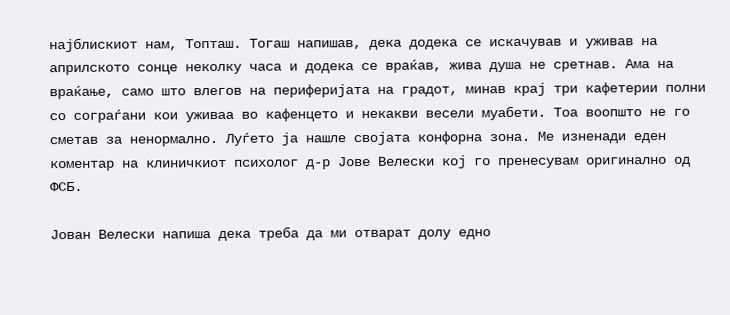најблискиот нам, Топташ. Тогаш напишав, дека додека се искачував и уживав на априлското сонце неколку часа и додека се враќав, жива душа не сретнав. Ама на враќање, само што влегов на периферијата на градот, минав крај три кафетерии полни со сограѓани кои уживаа во кафенцето и некакви весели муабети. Тоа воопшто не го сметав за ненормално. Луѓето ја нашле својата конфорна зона. Ме изненади еден коментар на клиничкиот психолог д-р Јове Велески кој го пренесувам оригинално од ФСБ.

Јован Велески напиша дека треба да ми отварат долу едно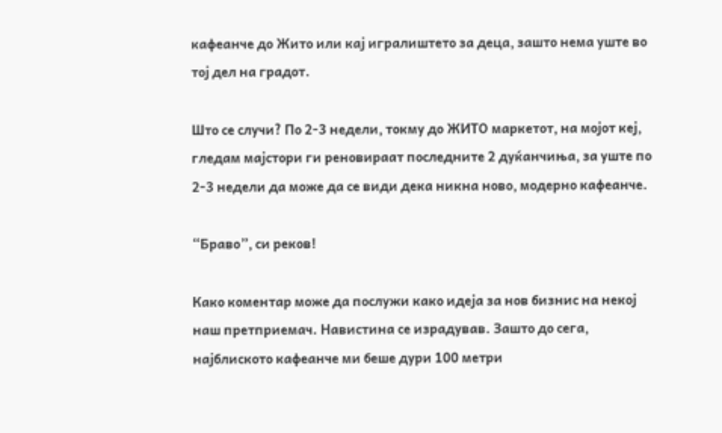кафеанче до Жито или кај игралиштето за деца, зашто нема уште во тој дел на градот.

Што се случи? По 2-3 недели, токму до ЖИТО маркетот, на мојот кеј, гледам мајстори ги реновираат последните 2 дуќанчиња, за уште по 2-3 недели да може да се види дека никна ново, модерно кафеанче.

“Браво”, си реков!

Како коментар може да послужи како идеја за нов бизнис на некој наш претприемач. Навистина се израдував. Зашто до сега, најблиското кафеанче ми беше дури 100 метри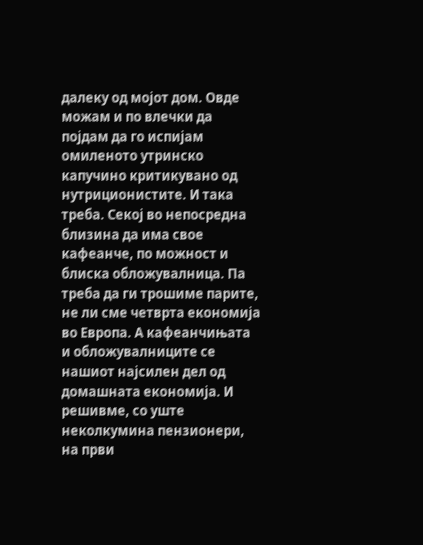далеку од мојот дом. Овде можам и по влечки да појдам да го испијам омиленото утринско капучино критикувано од нутриционистите. И така треба. Секој во непосредна близина да има свое кафеанче, по можност и блиска обложувалница. Па треба да ги трошиме парите, не ли сме четврта економија во Европа. А кафеанчињата и обложувалниците се нашиот најсилен дел од домашната економија. И решивме, со уште неколкумина пензионери, на први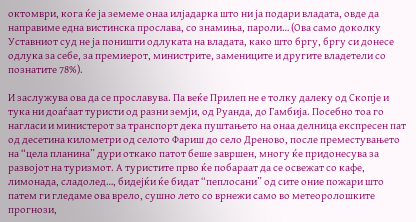октомври, кога ќе ја земеме онаа илјадарка што ни ја подари владата, овде да направиме една вистинска прослава, со знамиња, пароли… (Ова само доколку Уставниот суд не ја поништи одлуката на владата, како што бргу, бргу си донесе одлука за себе, за премиерот, министрите, замениците и другите владетели со познатите 78%).

И заслужува ова да се прославува. Па веќе Прилеп не е толку далеку од Скопје и тука ни доаѓаат туристи од разни земји, од Руанда, до Гамбија. Посебно тоа го нагласи и министерот за транспорт дека пуштањето на онаа делница експресен пат од десетина километри од селото Фариш до село Дреново, после преместувањето на “цела планина” дури откако патот беше завршен, многу ќе придонесува за развојот на туризмот. А туристите прво ќе побараат да се освежат со кафе, лимонада, сладолед…, бидејќи ќе бидат “пеплосани” од сите оние пожари што патем ги гледаме ова врело, сушно лето со врнежи само во метеоролошките прогнози,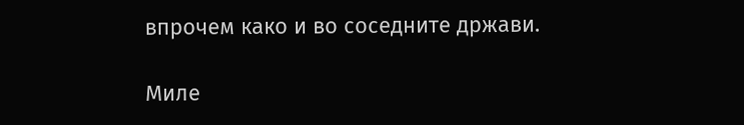впрочем како и во соседните држави.

Миле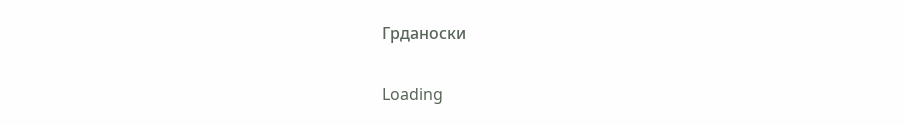Грданоски

Loading